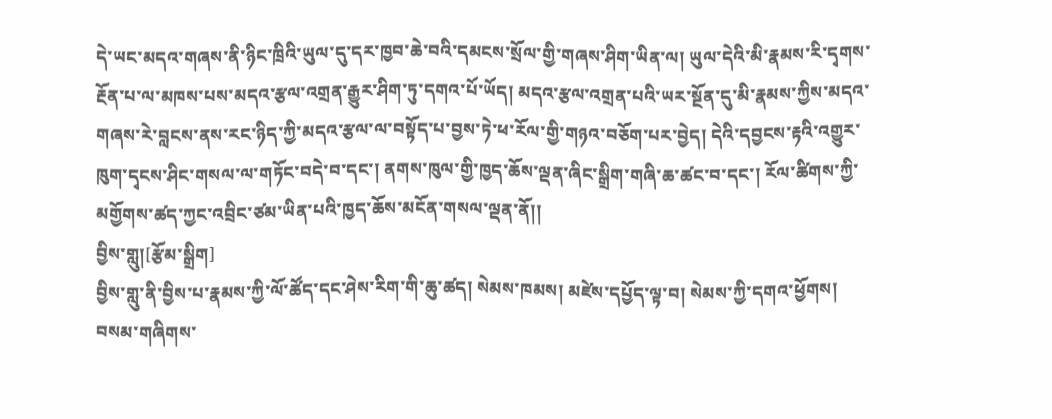དེ་ཡང་མདའ་གཞས་ནི་ཉིང་ཁྲིའི་ཡུལ་དུ་དར་ཁྱབ་ཆེ་བའི་དམངས་སྲོལ་གྱི་གཞས་ཤིག་ཡིན་ལ། ཡུལ་དེའི་མི་རྣམས་རི་དྭགས་རྔོན་པ་ལ་མཁས་པས་མདའ་རྩལ་འགྲན་རྒྱུར་ཤིག་ཏུ་དགའ་པོ་ཡོད། མདའ་རྩལ་འགྲན་པའི་ཡར་སྔོན་དུ་མི་རྣམས་ཀྱིས་མདའ་གཞས་རེ་བླངས་ནས་རང་ཉིད་ཀྱི་མདའ་རྩལ་ལ་བསྟོད་པ་བྱས་ཏེ་ཕ་རོལ་གྱི་གཉའ་བཅོག་པར་བྱེད། དེའི་དབྱངས་རྟའི་འགྱུར་ཁུག་དྭངས་ཤིང་གསལ་ལ་གཏོང་བདེ་བ་དང་། ནགས་ཁུལ་གྱི་ཁྱད་ཆོས་ལྡན་ཞིང་སྒྲིག་གཞི་ཆ་ཚང་བ་དང་། རོལ་ཚིགས་ཀྱི་མགྱོགས་ཚད་ཀྱང་འབྲིང་ཙམ་ཡིན་པའི་ཁྱད་ཆོས་མངོན་གསལ་ལྡན་ནོ།།
བྱིས་གླུ།[རྩོམ་སྒྲིག]
བྱིས་གླུ་ནི་བྱིས་པ་རྣམས་ཀྱི་ལོ་ཚོད་དང་ཤེས་རིག་གི་ཆུ་ཚད། སེམས་ཁམས། མཛེས་དཔྱོད་ལྟ་བ། སེམས་ཀྱི་དགའ་ཕྱོགས། བསམ་གཞིགས་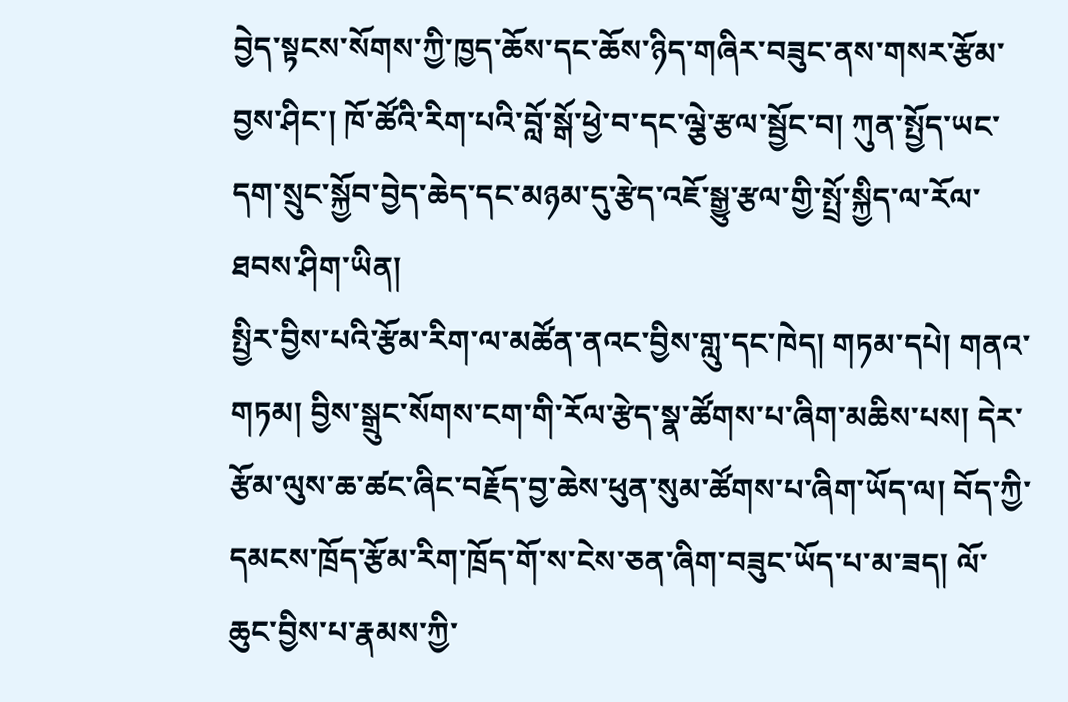བྱེད་སྟངས་སོགས་ཀྱི་ཁྱད་ཆོས་དང་ཆོས་ཉིད་གཞིར་བཟུང་ནས་གསར་རྩོམ་བྱས་ཤིང་། ཁོ་ཚོའི་རིག་པའི་བློ་སྒོ་ཕྱེ་བ་དང་ལྕེ་རྩལ་སྦྱོང་བ། ཀུན་སྤྱོད་ཡང་དག་སྲུང་སྐྱོབ་བྱེད་ཆེད་དང་མཉམ་དུ་རྩེད་འཇོ་སྒྱུ་རྩལ་གྱི་སྤྲོ་སྐྱིད་ལ་རོལ་ཐབས་ཤིག་ཡིན།
སྤྱིར་བྱིས་པའི་རྩོམ་རིག་ལ་མཚོན་ནའང་བྱིས་གླུ་དང་ཁེད། གཏམ་དཔེ། གནའ་གཏམ། བྱིས་སྒྲུང་སོགས་ངག་གི་རོལ་རྩེད་སྣ་ཚོགས་པ་ཞིག་མཆིས་པས། དེར་རྩོམ་ལུས་ཆ་ཚང་ཞིང་བརྗོད་བྱ་ཆེས་ཕུན་སུམ་ཚོགས་པ་ཞིག་ཡོད་ལ། བོད་ཀྱི་དམངས་ཁྲོད་རྩོམ་རིག་ཁྲོད་གོ་ས་ངེས་ཅན་ཞིག་བཟུང་ཡོད་པ་མ་ཟད། ལོ་ཆུང་བྱིས་པ་རྣམས་ཀྱི་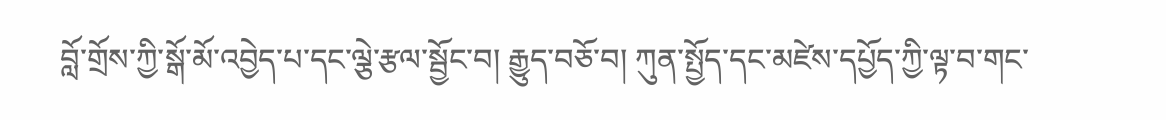བློ་གྲོས་ཀྱི་སྒོ་མོ་འབྱེད་པ་དང་ལྕེ་རྩལ་སྦྱོང་བ། རྒྱུད་བཅོ་བ། ཀུན་སྤྱོད་དང་མཛེས་དཔྱོད་ཀྱི་ལྟ་བ་གང་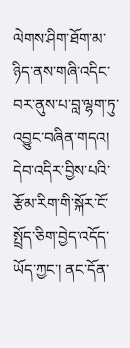ལེགས་ཤིག་ཐོག་མ་ཉིད་ནས་གཞི་འདིང་བར་ནུས་པ་བླ་ལྷག་ཏུ་འབྱུང་བཞིན་གདའ། དེབ་འདིར་བྱིས་པའི་རྩོམ་རིག་གི་སྐོར་ངོ་སྤྲོད་ཅིག་བྱེད་འདོད་ཡོད་ཀྱང་། ནང་དོན་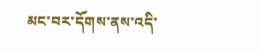མང་བར་དོགས་ནས་འདི་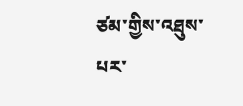ཙམ་གྱིས་འཐུས་པར་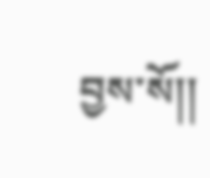བྱས་སོ།།